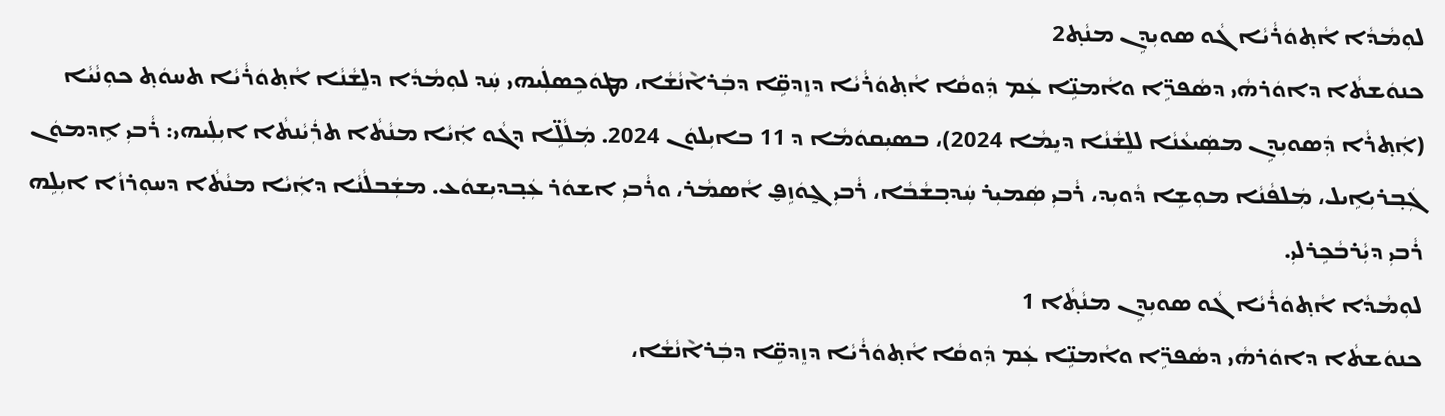ܠܘܼܡܵܕܵܐ ܐܵܬ݂ܘܿܪܵܝܵܐ ܓܵܘ ܣܘܝܼܕܹܢ ܡܢܵܬ݂2
ܟܢܘܿܫܬܵܐ ܕܐܘܿܪܗܵܝ ܕܣܵܦܖܹ̈ܐ ܘܐܵܡܢܹ̈ܐ ܥܲܡ ܕܲܘܩܵܐ ܐܵܬ݂ܘܿܪܵܝܵܐ ܕܙܸܕܩܹ̈ܐ ܕܒܲܪܐ݉ܢܵܫܵܐ، ܡܛܘܿܟܹܣܠܲܝܗܝ ܚܲܕ ܠܘܼܡܵܕܵܐ ܕܠܸܫܵܢܵܐ ܐܵܬ݂ܘܿܪܵܝܵܐ ܬܚܘܿܬ݂ ܟܘܼܢܵܝܵܐ (ܐܲܬ݂ܪܵܐ ܕܲܣܘܝܼܕܹܢ ܡܣܲܝܥܵܢܵܐ ܠܠܸܫܵܢܵܐ ܕܝܸܡܵܐ 2024)، ܒܣܝܼܩܘܿܡܵܐ ܕ 11 ܒܐܝܼܠܘܿܢ 2024. ܡܲܠܵܠܹ̈ܐ ܕܓܵܘ ܐܲܝܵܐ ܡܢܵܬܵܐ ܬܪܲܝܵܢܬܵܐ ܐܝܼܠܲܝܗܝ: ܪܵܒܝܼ ܐܹܕܡܘܿܢ ܓܲܒ݂ܪܝܼܐܹܝܠ، ܡܲܠܦܵܢܵܐ ܡܘܼܫܹܐ ܕܵܘܝܼܕ، ܪܵܒܝܼ ܣܲܡܝܼܪ ܚܲܕܒ݂ܫܵܒܵܐ، ܪܵܒܝܼ ܓ̰ܘܿܙܹܦ̮ ܐܵܣܡܵܪ، ܘܪܵܒܝܼ ܐܫܘܿܪ ܥܲܒ݂ܕܝܼܫܘܿܥ. ܡܫܲܒܠܵܢܵܐ ܕܐܲܝܵܐ ܡܢܵܬܵܐ ܕܚܘܼܪܙܵܐ ܐܝܼܠܹܗ ܪܵܒܝܼ ܕܝܼܵܪܒܵܟܹܪܠܝܼ.
ܠܘܼܡܵܕܵܐ ܐܵܬ݂ܘܿܪܵܝܵܐ ܓܵܘ ܣܘܝܼܕܹܢ ܡܢܵܬ݂ܵܐ 1
ܟܢܘܿܫܬܵܐ ܕܐܘܿܪܗܵܝ ܕܣܵܦܖܹ̈ܐ ܘܐܵܡܢܹ̈ܐ ܥܲܡ ܕܲܘܩܵܐ ܐܵܬ݂ܘܿܪܵܝܵܐ ܕܙܸܕܩܹ̈ܐ ܕܒܲܪܐ݉ܢܵܫܵܐ،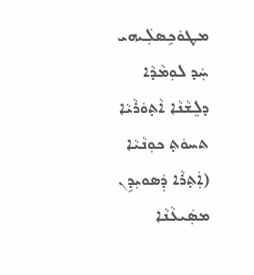ܡܛܘܿܟܹܣܠܲܝܗܝ ܚܲܕ ܠܘܼܡܵܕܵܐ ܕܠܸܫܵܢܵܐ ܐܵܬ݂ܘܿܪܵܝܵܐ ܬܚܘܿܬ݂ ܟܘܼܢܵܝܵܐ (ܐܲܬ݂ܪܵܐ ܕܲܣܘܝܼܕܹܢ ܡܣܲܝܥܵܢܵܐ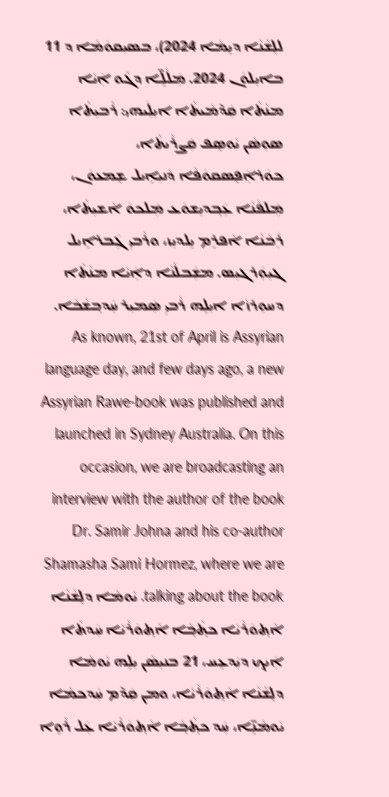ܠܠܸܫܵܢܵܐ ܕܝܸܡܵܐ 2024)، ܒܣܝܼܩܘܿܡܵܐ ܕ 11 ܒܐܝܼܠܘܿܢ 2024. ܡܲܠܵܠܹ̈ܐ ܕܓܵܘ ܐܲܝܵܐ ܡܢܵܬܵܐ ܩܲܕ݉ܡܵܝܬܵܐ ܐܝܼܠܲܝܗܝ: ܪܵܒܝܼܬܵܐ ܣܘܼܣܵܢ ܝܵܘܣܸܦ ܩܲܨܪܵܝܬܵܐ، ܟܘܿܪܐܲܦܸܣܩܘܿܦܵܐ ܕܵܢܝܼܐܹܝܠ ܫܸܡܥܘܿܢ، ܡܲܠܦܵܢܵܐ ܥܲܒ݂ܕܝܼܫܘܿܥ ܡܲܠܟܘܿ ܐܵܫܝܼܬܵܐ، ܪܲܒܵܢܵܐ ܐܵܦܪܹܡ ܝܹܠܕܝܼܙ، ܘܪܵܒܝܼ ܓܲܒܪܐܹܝܠ ܓܝܼܘܲܪܓܝܼܣ. ܡܫܲܒܠܵܢܵܐ ܕܐܲܝܵܐ ܡܢܵܬܵܐ ܕܚܘܼܪܙܵܐ ܐܝܼܠܹܗ ܪܵܒܝܼ ܣܲܡܝܼܪ ܚܲܕܒ݂ܫܵܒܵܐ.
As known, 21st of April is Assyrian language day, and few days ago, a new Assyrian Rawe-book was published and launched in Sydney Australia. On this occasion, we are broadcasting an interview with the author of the book Dr. Samir Johna and his co-author Shamasha Sami Hormez, where we are talking about the book. ܝܵܘܡܵܐ ܕܠܸܫܵܢܵܐ ܐܵܬ݂ܘܿܪܵܝܵܐ ܟܬ݂ܵܒ݂ܵܐ ܐܵܬ݂ܘܿܪܵܝܵܐ ܚܲܕܬܵܐ ܐܲܝܟ݂ ܕܝܲܕܥܹܚ، 21 ܒܢܝܼܣܵܢ ܝܼܠܹܗ ܝܵܘܡܵܐ ܕܠܸܫܵܢܵܐ ܐܵܬ݂ܘܿܪܵܝܵܐ، ܘܡ݂ܢ ܩܲܕ݉ܡ ܚܲܕܟܡܵܐ ܝܵܘܡܵܢܹ̈ܐ، ܚܲܕ ܟܬ݂ܵܒ݂ܵܐ ܐܵܬ݂ܘܿܪܵܝܵܐ ܥܲܠ ܪܵܘܹܐ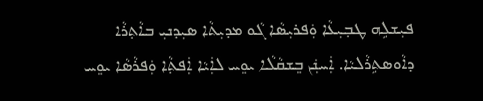ܦܝܼܫܠܹܗ ܛܒ݂ܝܼܥܵܐ ܘܲܦܪܝܼܣܵܐ ܓܵܘ ܡܕܝܼܬܵܐ ܣܝܼܕܢܝܼ ܒܐܵܬ݂ܪܵܐ ܕܐܵܘܣܬܹܪܵܠܝܵܐ. ܐܲܚܢܲܢ ܒܸܫܩܵܠܵܐ ܝܘܸܚ ܠܐܲܝܵܐ ܐܲܦܬ݂ܵܐ ܘܲܦܪܵܣܵܐ ܝܘܸܚ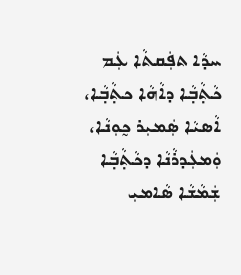ܚܕܵܐ ܬܦܲܩܬܵܐ ܥܲܡ ܟܵܬ݂ܵܒ݂ܵܐ ܕܐܵܗܵܐ ܟܬ݂ܵܒ݂ܵܐ، ܐܵܣܝܵܐ ܣܲܡܝܼܪ ܟ̰ܘܼܢܵܐ، ܘܲܡܥܲܕܪܵܢܵܐ ܕܟܵܬ݂ܵܒ݂ܵܐ ܫܲܡܵܫܵܐ ܣܵܐܡܝܼ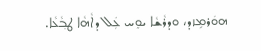ܗܘܿܪܡܹܙܕ، ܘܕܪܵܫܵܐ ܝܘܸܚ ܥܲܠ ܕܐܵܗܵܐ ܛܒ݂ܵܥܵܐ.